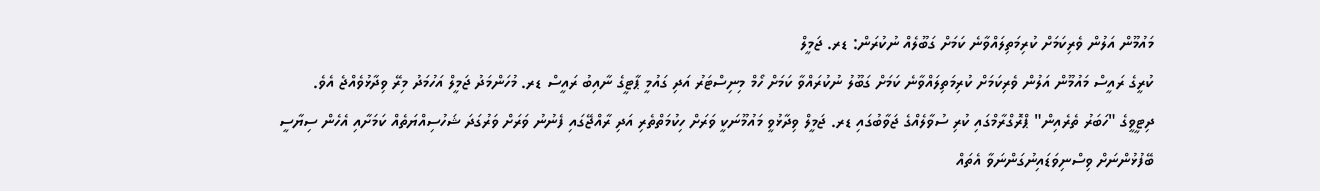މައުމޫން އަލުން ވެރިކަމަށް ކުރިމަތިލައްވާނެ ކަމަށް ގަބޫލެއް ނުކުރަން: ޑރ. ޖަމީލް
ކުރީގެ ރައީސް މައުމޫން އަލުން ވެރިކަމަށް ކުރިމަތިލައްވާނެ ކަމަށް ގަބޫލު ނުކުރައްވާ ކަމަށް ހޯމް މިނިސްޓަރު އަދި ގައުމީ ޕާޓީގެ ނާއިބު ރައީސް ޑރ. މުހަންމަދު ޖަމީލް އަހުމަދު މިރޭ ވިދާޅުވެއްޖެ އެވެ.
ދިޓީވީގެ "ހަބަރު ތެރެއިން" ޕްރޮގްރާމްގައި ކުރި ސުވާލެއްގެ ޖަވާބުގައި ޑރ. ޖަމީލް ވިދާޅުވީ މައުމޫނަކީ ވަރަށް ހިކުމަތްތެރި އަދި ރާއްޖޭގައި ފެނުނު ވަރަށް ވަރުގަދަ ޝަހުސިއްޔަތެއް ކަމަށާއި އެހެން ސިޔާސީ ބޭފުޅުންނަށް ވިސްނިވަޑައިނުގަންނަވާ އެތައް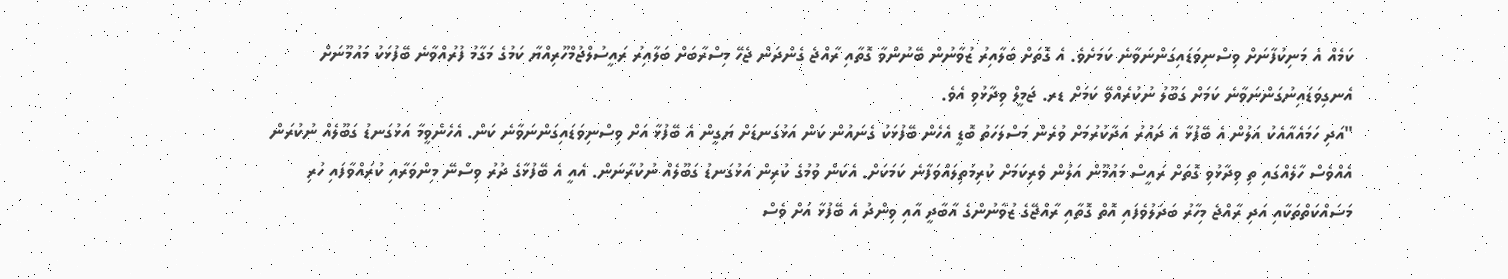ކަމެއް އެ މަނިކުފާނަށް ވިސްނިވަޑައިގަންނަވާނެ ކަމަށެވެ. އެ ގޮތަށް ބަލާއިރު ޒުވާނުން ބޭނުންވާ ގޮތާއި ރާއްޖެ ގެންދަން ޖެހޭ މިސްރާބަށް ބަލާއިރު ރައީސުލްޖުމްހޫރިއްޔާ ކަމުގެ މަގާމު ފުރުއްވާނެ ބޭފުޅަކު މައުމޫނަށް އެނގިވަޑައިނުގަންނަވާނެ ކަމަށް ގަބޫލު ނުކުރެއްވޭ ކަމަށް ޑރ. ޖަމީލް ވިދާޅުވި އެވެ.
"އަދި ހަމައެއާއެކު އަލުން އެ ބޭފުޅާ އެ ދައުރު އަދާކުރުމަށް ވުރެން މަސްލަހަތު ބޮޑީ އެހެން ބޭފުޅަކު ގެނައުން ކަން އަޅުގަނޑަށް ޔަގީން އެ ބޭފުޅާ އަށް ވިސްނިވަޑައިގަންނަވާނެ ކަން. އެހެންވީމާ އަޅުގަނޑު ގަބޫލެއް ނުކުރަން އެއްވެސް ހާލެއްގައި ތި ވިދާޅުވި ގޮތަށް ރައީސް މައުމޫން އަލުން ވެރިކަމަށް ކުރިމަތިލައްވަފާނެ ކަމަކަށް. އެކަން ވުމުގެ ކުރިން އަޅުގަނޑު ގަބޫލެއް ނުކުރާނަން. އެއީ އެ ބޭފުޅާގެ ދުރު ވިސްނޭ މިންވަރާއި ކުރައްވާފައި ހުރި މަސައްކަތްތަކާއި އަދި ރާއްޖެ މިހާރު ބަދަލުވެފައި އޮތް ގޮތާއި ރާއްޖޭގެ ޒުވާނުންގެ އާބާދީ އާއި ވިންދު އެ ބޭފުޅާ އަށް ވެސް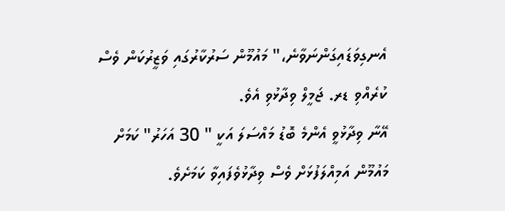އެނގިވަޑައިގަންނަވާނެ،" މައުމޫން ސަރުކާރުގައި ވަޒީރުކަން ވެސް ކުރެއްވި ޑރ. ޖަމީލް ވިދާޅުވި އެވެ.
އޭނާ ވިދާޅުވީ އެންމެ ބޮޑު މައްސަލަ އަކީ " 30 އަހަރު" ކަމަށް މައުމޫން އަމިއްލަފުޅަށް ވެސް ވިދާޅުވެފައިވާ ކަމަށެވެ.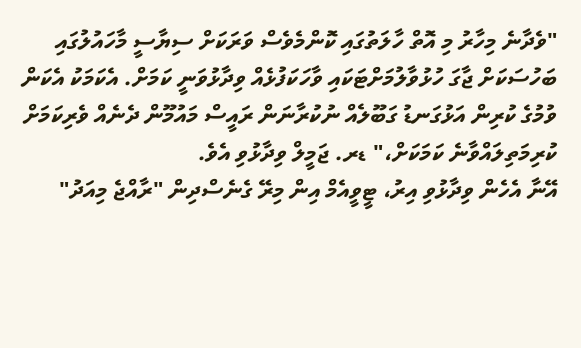"ވެދާނެ މިހާރު މި އޮތް ހާލަތުގައި ކޮންމެވެސް ވަރަކަށް ސިޔާސީ މާހައުލުގައި ބަހުސަކަށް ޖާގަ ހުޅުވާލުމަށްޓަކައި ވާހަކަފުޅެއް ވިދާޅުވަނީ ކަމަށް. އެކަމަކު އެކަން ވުމުގެ ކުރިން އަޅުގަނޑު ގަބޫލެއް ނުކުރާނަން ރައީސް މައުމޫން ދެނެއް ވެރިކަމަށް ކުރިމަތިލައްވާނެ ކަމަކަށް،" ޑރ. ޖަމީލް ވިދާޅުވި އެވެ.
އޭނާ އެހެން ވިދާޅުވި އިރު، ޓީވީއެމް އިން މިރޭ ގެނެސްދިން "ރާއްޖެ މިއަދު"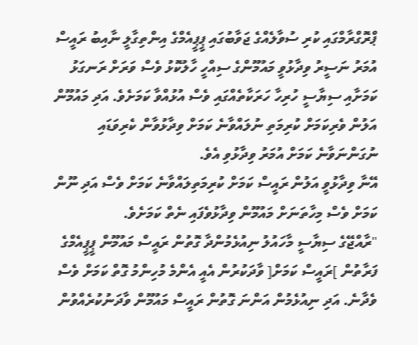ޕްރޮގްރާމްގައި ކުރި ސުވާލެއްގެ ޖަވާބުގައި ޕީޕީއެމްގެ އިންތިގާލީ ނާއިބު ރައީސް އުމަރު ނަސީރު ވިދާޅުވީ މައުމޫންގެ ސިއްހީ ހާލުކޮޅު ވެސް ވަރަށް ރަނގަޅު ކަމަށާއި ސިޔާސީ ހުރިހާ ހަރަކާތެއްގައި ވެސް އުޅުއްވާ ކަމަށެވެ. އަދި މައުމޫން އަލުން ވެރިކަމަށް ކުރިމަތި ނުލައްވާނެ ކަމަށް ވިދާޅުވާން ކެރިވަޑައި ނުގަންނަވާނެ ކަމަށް އުމަރު ވިދާޅުވި އެވެ.
އޭނާ ވިދާޅުވީ އަލުން ރައީސް ކަމަށް ކުރިމަތިލައްވާނެ ކަމަށް ވެސް އަދި ނޫން ކަމަށް ވެސް މިހާތަނަށް މައުމޫން ވިދާޅުވެފައި ނެތް ކަމަށެވެ.
"ރާއްޖޭގެ ސިޔާސީ މާހައުލު ނިއުޅެމުންދާ ގޮތުން ރައީސް މައުމޫން ޕީޕީއެމްގެ ފަރާތުން ]ރައީސް ކަމަށް[ ވާދަކުރުން އެއީ އެންމެ މުހިންމު ގޮތް ކަމަށް ވެސް ވެދާނެ. އަދި ނިއުޅެމުން އަންނަ ގޮތުން ރައީސް މައުމޫން ވާދަނުކުރެއްވުން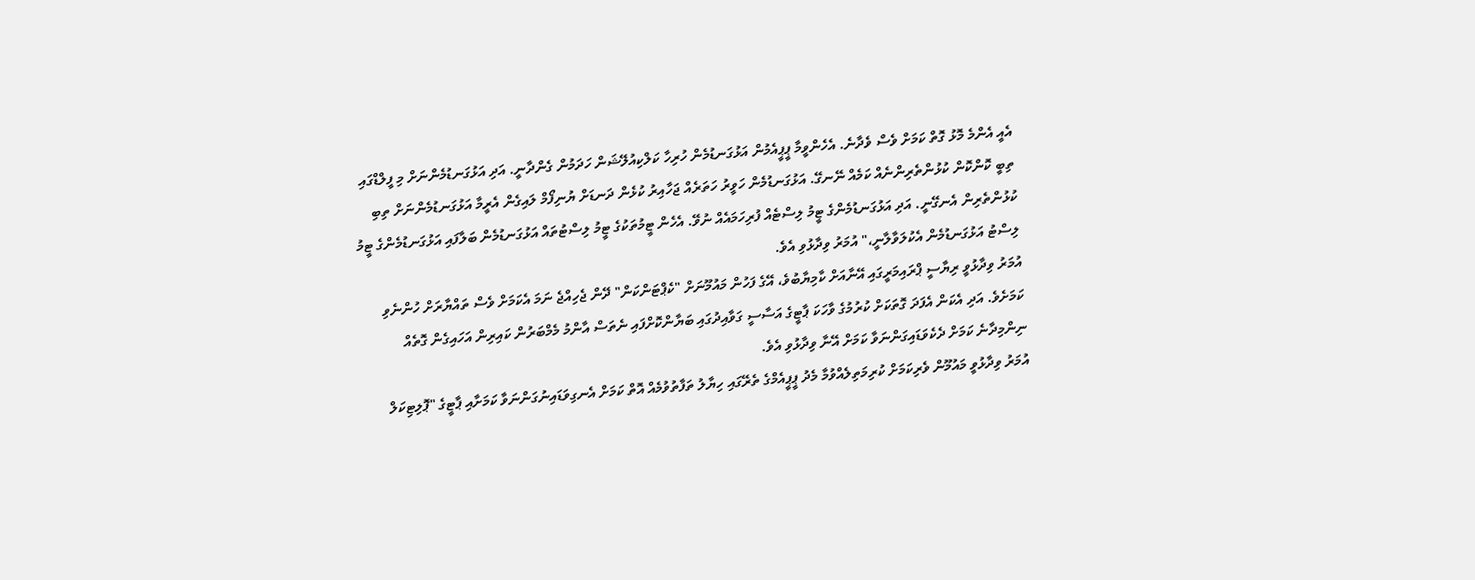އެއީ އެންމެ މޮޅު ގޮތް ކަމަށް ވެސް ވެދާނެ. އެހެންވީމާ ޕީޕީއެމުން އަޅުގަނޑުމެން ހުރިހާ ކަލްކިއުލޭޝަން ހަދަމުން ގެންދާނީ. އަދި އަޅުގަނޑުމެންނަށް މި ފީލްޑްގައި ތިބީ ކޮންކޮން ކުޅުންތެރިންނެއް ކަމެއް ނޭނގޭ. އަޅުގަނޑުމެން ހަވީރު ހަތަރެއް ޖަހާއިރު ކުޅެން ދަނޑަށް ޔުނިފޯމް ލައިގެން އެރީމާ އަޅުގަނޑުމެންނަށް ތިބި ކުޅުންތެރިން އެނގޭނީ. އަދި އަޅުގަނޑުމެންގެ ޓީމު ލިސްޓެއް ފުރިހަމައެއް ނުވޭ. އެހެން ޓީމުތަކުގެ ޓީމު ލިސްޓުތައް އަޅުގަނޑުމެން ބަލާފައި އަޅުގަނޑުމެންގެ ޓީމު ލިސްޓު އަޅުގަނޑުމެން އެކުލަވާލާނީ،" އުމަރު ވިދާޅުވި އެވެ.
އުމަރު ވިދާޅުވީ ރިޔާސީ ޕްރައިމަރީގައި އޭނާއަށް ކާމިޔާބުވެ، އޭގެ ފަހުން މައުމޫނަށް "ކެޕްޓަންކަން" ދޭން ޖެހިއްޖެ ނަމަ އެކަމަށް ވެސް ތައްޔާރަށް ހުންނެވި ކަމަށެވެ. އަދި އެކަން އެފަދަ ގޮތަކަށް ކުރުމުގެ ވާހަކަ ޕާޓީގެ އަސާސީ ގަވާއިދުގައި ބަޔާންކޮށްފައި ނެތަސް އާންމު މެމްބަރުން ކައިރިން އަހައިގެން ގޮތެއް ނިންމިދާނެ ކަމަށް ދެކެވަޑައިގަންނަވާ ކަމަށް އޭނާ ވިދާޅުވި އެވެ.
އުމަރު ވިދާޅުވީ މައުމޫން ވެރިކަމަށް ކުރިމަތިލެއްވުމާ މެދު ޕީޕީއެމްގެ ތެރޭގައި ހިޔާލު ތަފާތުވުމެއް އޮތް ކަމަށް އެނގިވަޑައިނުގަންނަވާ ކަމަށާއި ޕާޓީގެ "ޕޮލިޓިކަލް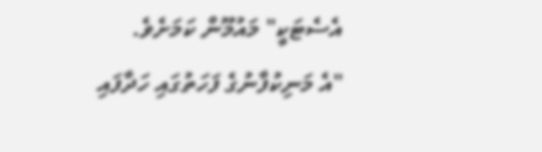އެސެޓަކީ" މައުމޫން ކަމަށެވެ.
"އެ މަނިކުފާނުގެ ފަހަތުގައި ހަދާފައި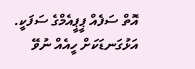އޮތް ސަފެއް ޕީޕީއެމްގެ ސަފަކީ. އަޅުގަނޑަކަށް ހީއެއް ނުވޭ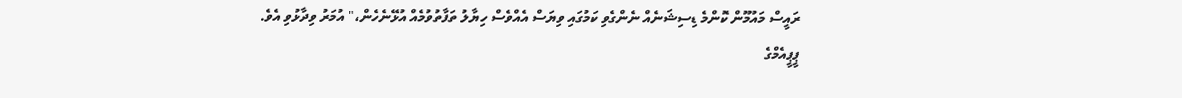ރައީސް މައުމޫން ކޮންމެ ޑިސިޝަނެއް ނެންގެވި ކަމުގައި ވިޔަސް އެއްވެސް ހިޔާލު ތަފާތުވުމެއް އުޅޭނެހެން،" އުމަރު ވިދާޅުވި އެވެ.
ޕީޕީއެމްގެ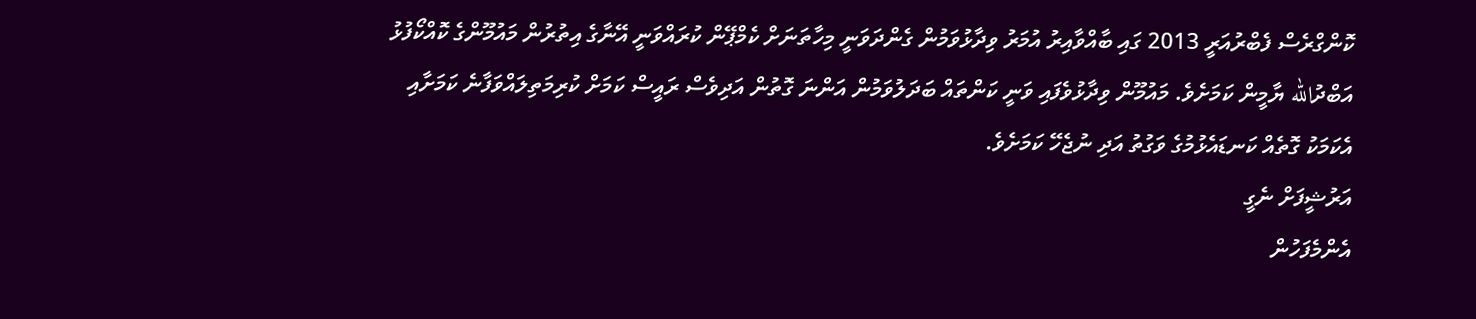ކޮންގްރެސް ފެބްރުއަރީ 2013 ގައި ބާއްވާއިރު އުމަރު ވިދާޅުވަމުން ގެންދަވަނީ މިހާތަނަށް ކެމްޕޭން ކުރައްވަނީ އޭނާގެ އިތުރުން މައުމޫންގެ ކޮއްކޯފުޅު އަބްދުالله ޔާމީން ކަމަށެވެ. މައުމޫން ވިދާޅުވެފައި ވަނީ ކަންތައް ބަދަލުވަމުން އަންނަ ގޮތުން އަދިވެސް ރައީސް ކަމަށް ކުރިމަތިލައްވަފާނެ ކަމަށާއި އެކަމަކު ގޮތެއް ކަނޑައެޅުމުގެ ވަގުތު އަދި ނުޖެހޭ ކަމަށެވެ.
އަރުޝީފަށް ނެގީ
އެންމެފަހުން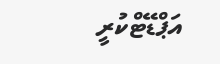އަޕްޑޭޓްކުރީ